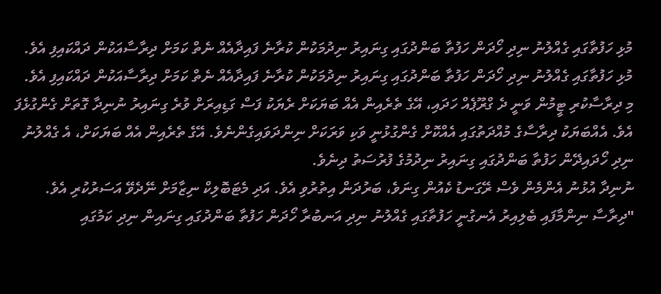މުޅި ހަފުތާގައި ގެއްލުނު ނިދި ހޯދަން ހަފުތާ ބަންދުގައި ގިނައިރު ނިދުމަކުން ކުރާނެ ފައިދާއެއް ނެތް ކަމަށް ދިރާސާއަކުން ދައްކައިފި އެވެ.
މުޅި ހަފުތާގައި ގެއްލުނު ނިދި ހޯދަން ހަފުތާ ބަންދުގައި ގިނައިރު ނިދުމަކުން ކުރާނެ ފައިދާއެއް ނެތް ކަމަށް ދިރާސާއަކުން ދައްކައިފި އެވެ.
މި ދިރާސާކުރި ޓީމުން ވަނީ ދެ ގްރޫޕެއް ހަދައި، އޭގެ ތެރެއިން އެއް ބަޔަކަށް ރެޔަކު ފަސް ގަޑިއިރަށް ވުރެ ގިނައިރު ނުނިދާ ގޮތަށް ގެންގުޅެފަ އެވެ. އެއްބަޔަކު ދިރާސާގެ މުއްދަތުގައި އެއްކޮށް ގެންގުޅުނީ ވަކި ވަރަކަށް ނިންދަވައިގެންނެވެ. އޭގެ ތެރެއިން އެއް ބަޔަކަށް، އެ ގެއްލުނު ނިދި ހޯދައިދޭން ހަފުތާ ބަންދުގައި ގިނައިރު ނިދުމުގެ ފުރުސަތު ދިނެވެ.
ނުނިދާ އުޅުނު އެންމެން ވެސް ރޭގަނޑު ކެއުން ގިނަވެ، ބަރުދަން އިތުރުވި އެވެ. އަދި މެޓަބޮލިކް ނިޒާމަށް ނޭދެވޭ އަސަރުކުރި އެވެ.
"ދިރާސާ ނިންމާފައި ބެލިއިރު އެނގުނީ ހަފުތާގައި ގެއްލުނު ނިދި އަނބުރާ ހޯދަން ހަފުތާ ބަންދުގައި ގިނައިން ނިދި ކަމުގައި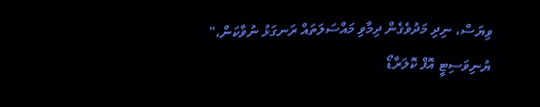ވިޔަސް، ނިދި މަދުވެގެން ދިމާވި މައްސަލަތައް ރަނގަޅު ނުވާކަން،" ޔުނިވަސިޓީ އޮފް ކޮލަރާޑޯ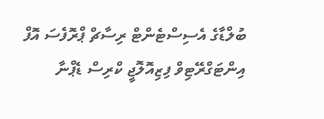ބުލްޑާގެ އެސިސްޓެންޓް ރިސާޗް ޕްރޮފެސަ އޮފް އިންޓަގްރޭޓިވް ފިޒިއޮލޮޖީ ކްރިސް ޑެޕްނާ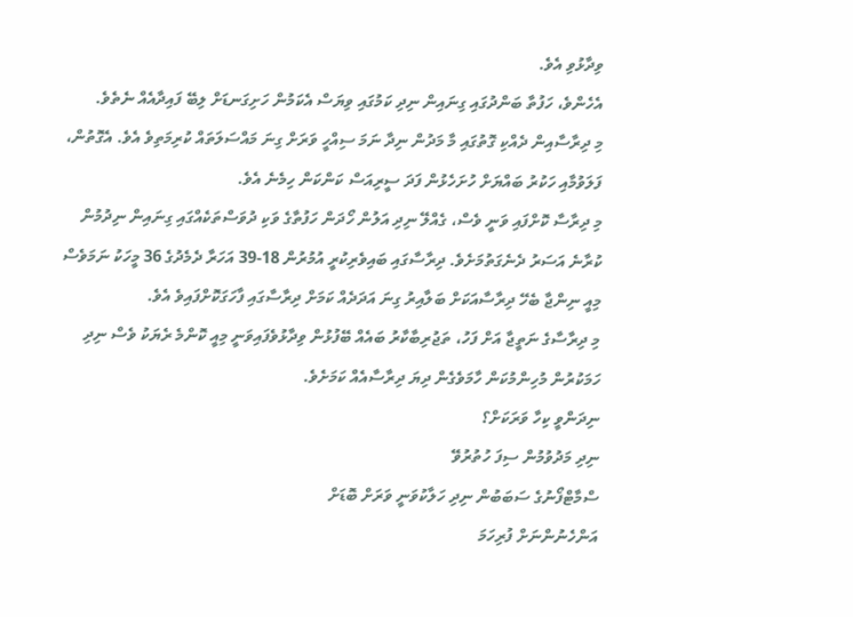ވިދާޅުވި އެވެ.
އެހެންވެ، ހަފުތާ ބަންދުގައި ގިނައިން ނިދި ކަމުގައި ވިޔަސް އެކަމުން ހަށިގަނޑަށް ލިބޭ ފައިދާއެއް ނެތެވެ.
މި ދިރާސާއިން ދެއްކި ގޮތުގައި މާ މަދުން ނިދާ ނަމަ ސިއްހީ ވަރަށް ގިނަ މައްސަލަތައް ކުރިމަތިވެ އެވެ. އެގޮތުން، ފަލަވުމާއި ހަކުރު ބައްޔަށް ހުށަހެޅުން ފަދަ ސީރިއަސް ކަންކަން ހިމެނެ އެވެ.
މި ދިރާސާ ކޮށްފައި ވަނީ ވެސް، ގެއްލޭ ނިދި އަލުން ހޯދަން ހަފުތާގެ ވަކި ދުވަސްތަކެއްގައި ގިނައިން ނިދުމުން ކުރާނެ އަސަރު ދެނެގަތުމަށެވެ. ދިރާސާގައި ބައިވެރިކުރީ އުމުރުން 18-39 އަހަރާ ދެމެދުގެ 36 މީހަކު ނަމަވެސް މިއީ ނިންޖާ ބެހޭ ދިރާސާއަކަށް ބަލާއިރު ގިނަ އަދަދެއް ކަމަށް ދިރާސާގައި ފާހަގަކޮށްފައިވެ އެވެ.
މި ދިރާސާގެ ނަތީޖާ އަށް ފަހު، ތަޖުރިބާކާރު ބައެއް ބޭފުޅުން ވިދާޅުވެފައިވަނީ މިއީ ކޮންމެ ރެޔަކު ވެސް ނިދި ހަމަކުރުން މުހިންމުކަން ހާމަވެގެން ދިޔަ ދިރާސާއެއް ކަމަށެވެ.
ނިދަންވީ ކިހާ ވަރަކަށް؟
ނިދި މަދުވުމުން ސިފަ ހުތުރުވޭ
ސްމާޓްފޯނުގެ ސަބަބުން ނިދި ހަލާކުވަނީ ވަރަށް ބޮޑަށް
އަންހެނުންނަށް ފުރިހަމަ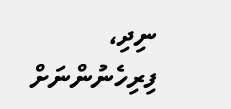ނިދި، ފިރިހެނުންނަށް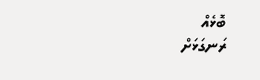ބޮޅެއް
ރަނގަޅަށް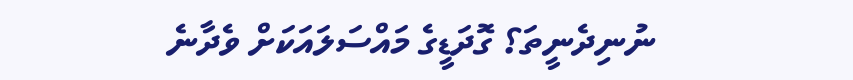ނުނިދެނީތަ؟ ގޮދަޑީގެ މައްސަލައަކަށް ވެދާނެ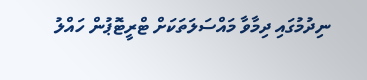ނިދުމުގައި ދިމާވާ މައްސަލަތަކަށް ޓްރީޓޮޕުން ހައްލު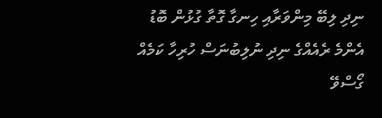ނިދި ލިބޭ މިންވަރާއި ހިނގާ ގޮތާ ގުޅުން ބޮޑު
އެންމެ ރެއެއްގެ ނިދި ނުލިބުނަސް ހުރިހާ ކަމެއް ގޯސްވޭ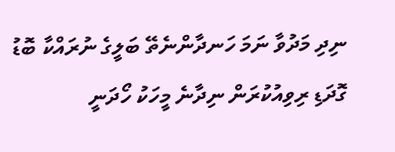ނިދި މަދުވާ ނަމަ ހަނދާންނެތޭ ބަލީގެ ނުރައްކާ ބޮޑު
ގޮދަޑި ރިވިއުކުރަން ނިދާނެ މީހަކު ހޯދަނީ